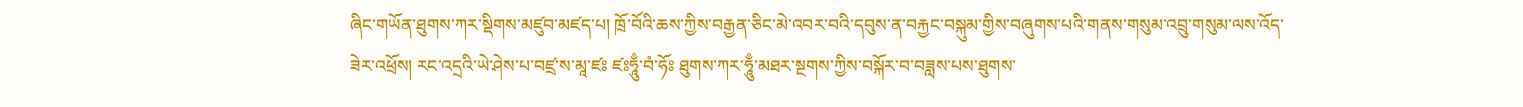ཞིང་གཡོན་ཐུགས་ཀར་སྡིགས་མཛུབ་མཛད་པ། ཁྲོ་བོའི་ཆས་ཀྱིས་བརྒྱན་ཅིང་མེ་འབར་བའི་དབུས་ན་བརྐྱང་བསྐུམ་གྱིས་བཞུགས་པའི་གནས་གསུམ་འབྲུ་གསུམ་ལས་འོད་ཟེར་འཕྲོས། རང་འདྲའི་ཡེ་ཤེས་པ་བཛྲ་ས་མཱ་ཛཿ ཛཿཧཱུྃ་བཾ་ཧོཿ ཐུགས་ཀར་ཧཱུྃ་མཐར་སྔགས་ཀྱིས་བསྐོར་བ་བཟླས་པས་ཐུགས་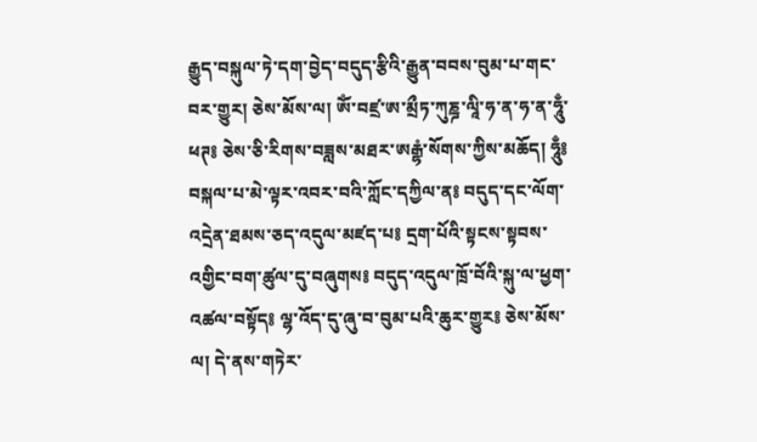རྒྱུད་བསྐུལ་ཏེ་དག་བྱེད་བདུད་རྩིའི་རྒྱུན་བབས་བུམ་པ་གང་བར་གྱུར། ཅེས་མོས་ལ། ཨོཾ་བཛྲ་ཨ་མྲྀཏ་ཀུཎྜ་ལཱི་ཧ་ན་ཧ་ན་ཧཱུྃ་ཕཊ༔ ཅེས་ཅི་རིགས་བཟླས་མཐར་ཨརྒྷཾ་སོགས་ཀྱིས་མཆོད། ཧཱུྃ༔ བསྐལ་པ་མེ་ལྟར་འབར་བའི་ཀློང་དཀྱིལ་ན༔ བདུད་དང་ལོག་འདྲེན་ཐམས་ཅད་འདུལ་མཛད་པ༔ དྲག་པོའི་སྟངས་སྟབས་འགྱིང་བག་ཚུལ་དུ་བཞུགས༔ བདུད་འདུལ་ཁྲོ་བོའི་སྐུ་ལ་ཕྱག་འཚལ་བསྟོད༔ ལྷ་འོད་དུ་ཞུ་བ་བུམ་པའི་ཆུར་གྱུར༔ ཅེས་མོས་ལ། དེ་ནས་གཏེར་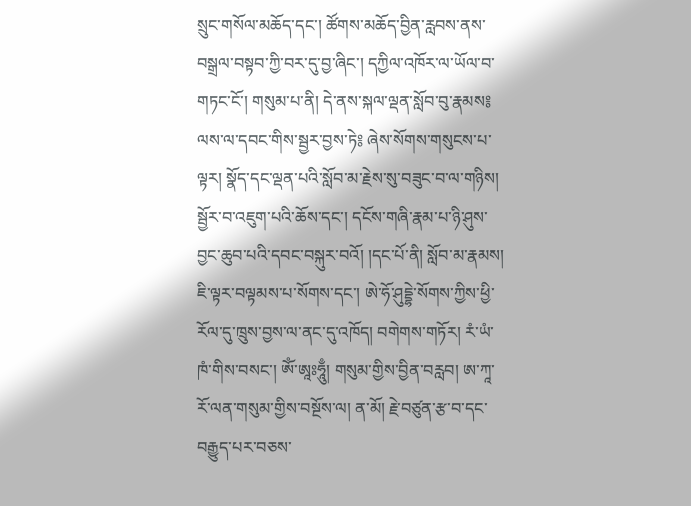སྲུང་གསོལ་མཆོད་དང་། ཚོགས་མཆོད་བྱིན་རླབས་ནས་བསྒྲལ་བསྟབ་ཀྱི་བར་དུ་བྱ་ཞིང་། དཀྱིལ་འཁོར་ལ་ཡོལ་བ་གཏང་ངོ་། གསུམ་པ་ནི། དེ་ནས་སྐལ་ལྡན་སློབ་བུ་རྣམས༔ ལས་ལ་དབང་གིས་སྦྱར་བྱས་ཏེ༔ ཞེས་སོགས་གསུངས་པ་ལྟར། སྣོད་དང་ལྡན་པའི་སློབ་མ་རྗེས་སུ་བཟུང་བ་ལ་གཉིས། སྦྱོར་བ་འཇུག་པའི་ཆོས་དང་། དངོས་གཞི་རྣམ་པ་ཉི་ཤུས་བྱང་ཆུབ་པའི་དབང་བསྐུར་བའོ། །དང་པོ་ནི། སློབ་མ་རྣམས། ཇི་ལྟར་བལྟམས་པ་སོགས་དང་། ཨེ་ཧོ་ཤུདྡྷེ་སོགས་ཀྱིས་ཕྱི་རོལ་དུ་ཁྲུས་བྱས་ལ་ནང་དུ་འཁོད། བགེགས་གཏོར། རཾ་ཡཾ་ཁཾ་གིས་བསང་། ཨོཾ་ཨཱཿཧཱུྃ། གསུམ་གྱིས་བྱིན་བརླབ། ཨ་ཀཱ་རོ་ལན་གསུམ་གྱིས་བསྔོས་ལ། ན་མོ། རྗེ་བཙུན་རྩ་བ་དང་བརྒྱུད་པར་བཅས་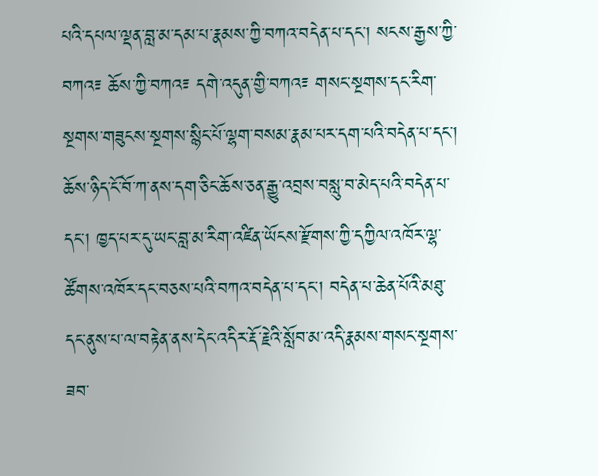པའི་དཔལ་ལྡན་བླ་མ་དམ་པ་རྣམས་ཀྱི་བཀའ་བདེན་པ་དང་། སངས་རྒྱས་ཀྱི་བཀའ༴ ཆོས་ཀྱི་བཀའ༴ དགེ་འདུན་གྱི་བཀའ༴ གསང་སྔགས་དང་རིག་སྔགས་གཟུངས་སྔགས་སྙིང་པོ་ལྷག་བསམ་རྣམ་པར་དག་པའི་བདེན་པ་དང་། ཆོས་ཉིད་ངོ་བོ་ཀ་ནས་དག་ཅིང་ཆོས་ཅན་རྒྱུ་འབྲས་བསླུ་བ་མེད་པའི་བདེན་པ་དང་། ཁྱད་པར་དུ་ཡང་བླ་མ་རིག་འཛིན་ཡོངས་རྫོགས་ཀྱི་དཀྱིལ་འཁོར་ལྷ་ཚོགས་འཁོར་དང་བཅས་པའི་བཀའ་བདེན་པ་དང་། བདེན་པ་ཆེན་པོའི་མཐུ་དང་ནུས་པ་ལ་བརྟེན་ནས་དེང་འདིར་རྡོ་རྗེའི་སློབ་མ་འདི་རྣམས་གསང་སྔགས་ཟབ་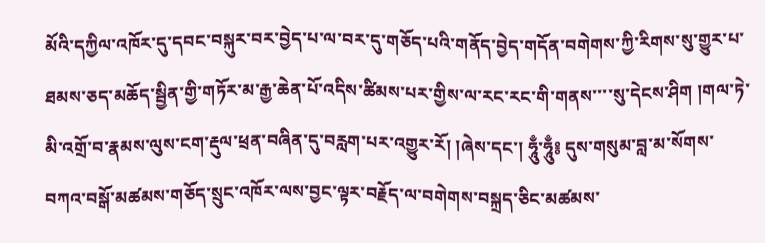མོའི་དཀྱིལ་འཁོར་དུ་དབང་བསྐུར་བར་བྱེད་པ་ལ་བར་དུ་གཅོད་པའི་གནོད་བྱེད་གདོན་བགེགས་ཀྱི་རིགས་སུ་གྱུར་པ་ཐམས་ཅད་མཆོད་སྦྱིན་གྱི་གཏོར་མ་རྒྱ་ཆེན་པོ་འདིས་ཚིམས་པར་གྱིས་ལ་རང་རང་གི་གནས་་་་སུ་དེངས་ཤིག །གལ་ཏེ་མི་འགྲོ་བ་རྣམས་ལུས་ངག་རྡུལ་ཕྲན་བཞིན་དུ་བརླག་པར་འགྱུར་རོ། །ཞེས་དང་། ཧཱུྃ་ཧཱུྃ༔ དུས་གསུམ་བླ་མ་སོགས་བཀའ་བསྒོ་མཚམས་གཅོད་སྲུང་འཁོར་ལས་བྱང་ལྟར་བརྗོད་ལ་བགེགས་བསྐྲད་ཅིང་མཚམས་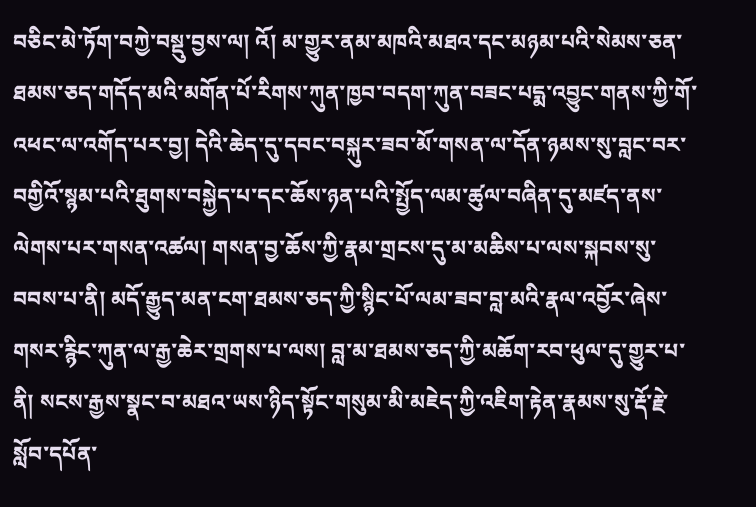བཅིང་མེ་ཏོག་བཀྱེ་བསྡུ་བྱས་ལ། འོ། མ་གྱུར་ནམ་མཁའི་མཐའ་དང་མཉམ་པའི་སེམས་ཅན་ཐམས་ཅད་གདོད་མའི་མགོན་པོ་རིགས་ཀུན་ཁྱབ་བདག་ཀུན་བཟང་པདྨ་འབྱུང་གནས་ཀྱི་གོ་འཕང་ལ་འགོད་པར་བྱ། དེའི་ཆེད་དུ་དབང་བསྐུར་ཟབ་མོ་གསན་ལ་དོན་ཉམས་སུ་བླང་བར་བགྱིའོ་སྙམ་པའི་ཐུགས་བསྐྱེད་པ་དང་ཆོས་ཉན་པའི་སྤྱོད་ལམ་ཚུལ་བཞིན་དུ་མཛད་ནས་ལེགས་པར་གསན་འཚལ། གསན་བྱ་ཆོས་ཀྱི་རྣམ་གྲངས་དུ་མ་མཆིས་པ་ལས་སྐབས་སུ་བབས་པ་ནི། མདོ་རྒྱུད་མན་ངག་ཐམས་ཅད་ཀྱི་སྙིང་པོ་ལམ་ཟབ་བླ་མའི་རྣལ་འབྱོར་ཞེས་གསར་རྙིང་ཀུན་ལ་རྒྱ་ཆེར་གྲགས་པ་ལས། བླ་མ་ཐམས་ཅད་ཀྱི་མཆོག་རབ་ཕུལ་དུ་གྱུར་པ་ནི། སངས་རྒྱས་སྣང་བ་མཐའ་ཡས་ཉིད་སྟོང་གསུམ་མི་མཇེད་ཀྱི་འཇིག་རྟེན་རྣམས་སུ་རྡོ་རྗེ་སློབ་དཔོན་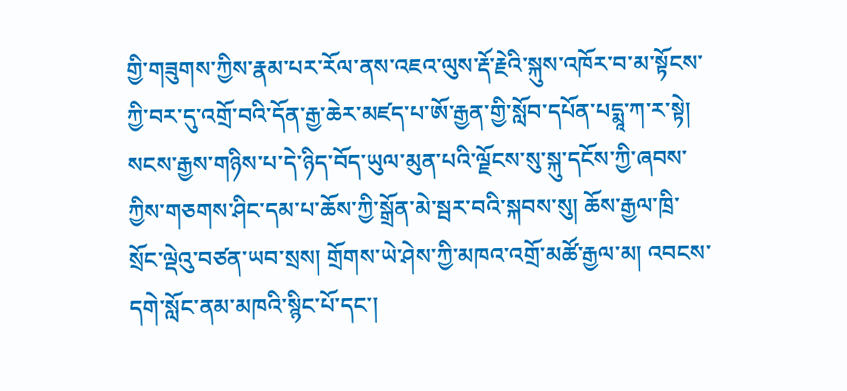གྱི་གཟུགས་ཀྱིས་རྣམ་པར་རོལ་ནས་འཇའ་ལུས་རྡོ་རྗེའི་སྐུས་འཁོར་བ་མ་སྟོངས་ཀྱི་བར་དུ་འགྲོ་བའི་དོན་རྒྱ་ཆེར་མཛད་པ་ཨོ་རྒྱན་གྱི་སློབ་དཔོན་པདྨཱ་ཀ་ར་སྟེ། སངས་རྒྱས་གཉིས་པ་དེ་ཉིད་བོད་ཡུལ་མུན་པའི་ལྗོངས་སུ་སྐུ་དངོས་ཀྱི་ཞབས་ཀྱིས་གཅགས་ཤིང་དམ་པ་ཆོས་ཀྱི་སྒྲོན་མེ་སྦར་བའི་སྐབས་སུ། ཆོས་རྒྱལ་ཁྲི་སྲོང་ལྡེའུ་བཙན་ཡབ་སྲས། གྲོགས་ཡེ་ཤེས་ཀྱི་མཁའ་འགྲོ་མཚོ་རྒྱལ་མ། འབངས་དགེ་སློང་ནམ་མཁའི་སྙིང་པོ་དང་།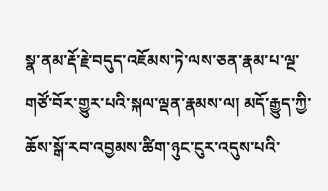སྣ་ནམ་རྡོ་རྗེ་བདུད་འཇོམས་ཏེ་ལས་ཅན་རྣམ་པ་ལྔ་གཙོ་བོར་གྱུར་པའི་སྐལ་ལྡན་རྣམས་ལ། མདོ་རྒྱུད་ཀྱི་ཆོས་སྒོ་རབ་འབྱམས་ཚིག་ཉུང་ངུར་འདུས་པའི་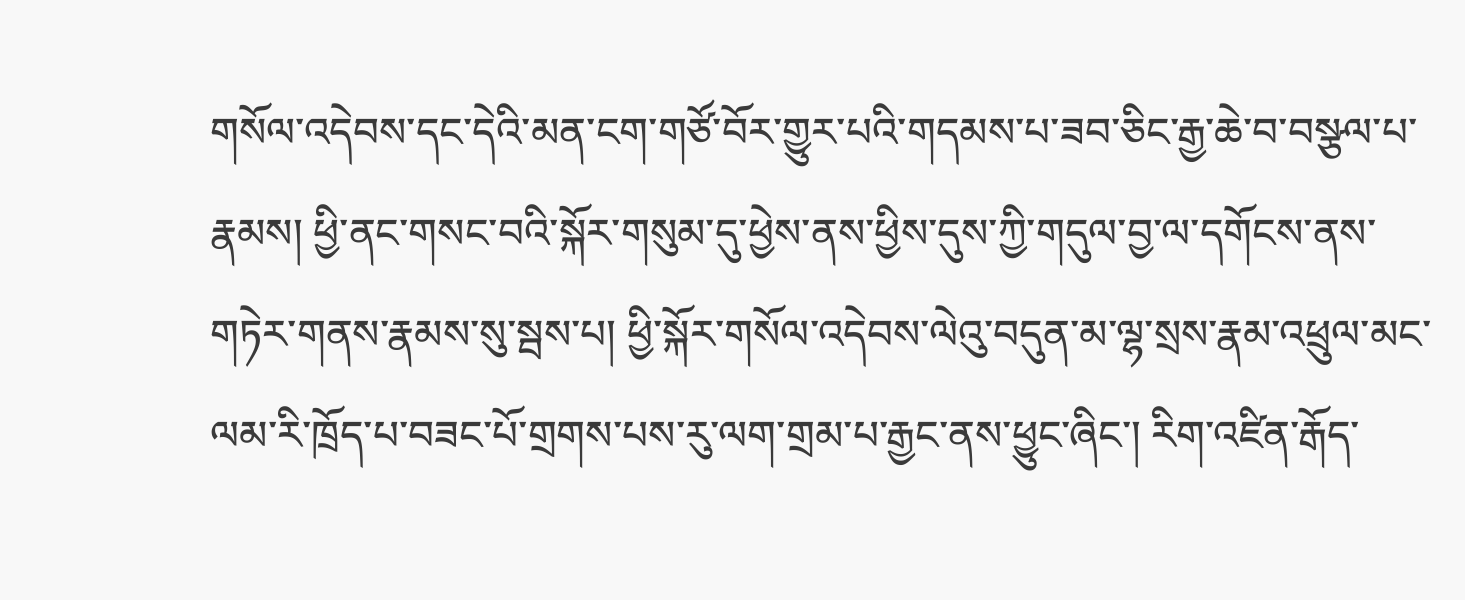གསོལ་འདེབས་དང་དེའི་མན་ངག་གཙོ་བོར་གྱུར་པའི་གདམས་པ་ཟབ་ཅིང་རྒྱ་ཆེ་བ་བསྩལ་པ་རྣམས། ཕྱི་ནང་གསང་བའི་སྐོར་གསུམ་དུ་ཕྱེས་ནས་ཕྱིས་དུས་ཀྱི་གདུལ་བྱ་ལ་དགོངས་ནས་གཏེར་གནས་རྣམས་སུ་སྦས་པ། ཕྱི་སྐོར་གསོལ་འདེབས་ལེའུ་བདུན་མ་ལྷ་སྲས་རྣམ་འཕྲུལ་མང་ལམ་རི་ཁྲོད་པ་བཟང་པོ་གྲགས་པས་རུ་ལག་གྲམ་པ་རྒྱང་ནས་ཕྱུང་ཞིང་། རིག་འཛིན་རྒོད་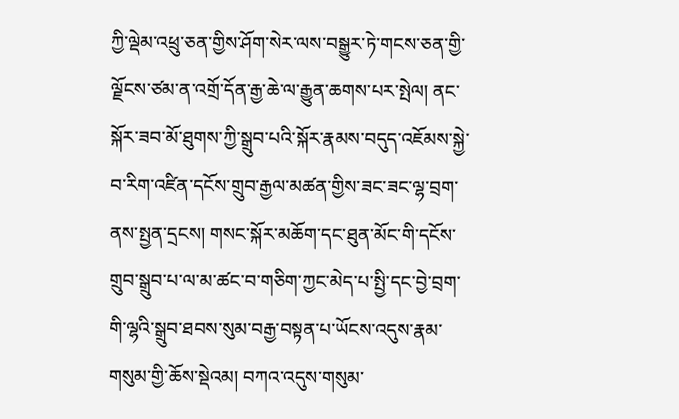ཀྱི་ལྡེམ་འཕྲུ་ཅན་གྱིས་ཤོག་སེར་ལས་བསྒྱུར་ཏེ་གངས་ཅན་གྱི་ལྗོངས་ཙམ་ན་འགྲོ་དོན་རྒྱ་ཆེ་ལ་རྒྱུན་ཆགས་པར་སྤེལ། ནང་སྐོར་ཟབ་མོ་ཐུགས་ཀྱི་སྒྲུབ་པའི་སྐོར་རྣམས་བདུད་འཇོམས་སྐྱེ་བ་རིག་འཛིན་དངོས་གྲུབ་རྒྱལ་མཚན་གྱིས་ཟང་ཟང་ལྷ་བྲག་ནས་སྤྱན་དྲངས། གསང་སྐོར་མཆོག་དང་ཐུན་མོང་གི་དངོས་གྲུབ་སྒྲུབ་པ་ལ་མ་ཚང་བ་གཅིག་ཀྱང་མེད་པ་སྤྱི་དང་བྱེ་བྲག་གི་ལྷའི་སྒྲུབ་ཐབས་སུམ་བརྒྱ་བསྟན་པ་ཡོངས་འདུས་རྣམ་གསུམ་གྱི་ཆོས་སྡེའམ། བཀའ་འདུས་གསུམ་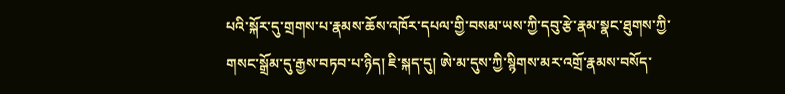པའི་སྐོར་དུ་གྲགས་པ་རྣམས་ཆོས་འཁོར་དཔལ་གྱི་བསམ་ཡས་ཀྱི་དབུ་རྩེ་རྣམ་སྣང་ཐུགས་ཀྱི་གསང་སྒྲོམ་དུ་རྒྱས་བཏབ་པ་ཉིད། ཇི་སྐད་དུ། ཨེ་མ་དུས་ཀྱི་སྙིགས་མར་འགྲོ་རྣམས་བསོད་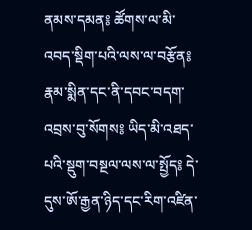ནམས་དམན༔ ཚོགས་ལ་མི་འབད་སྡིག་པའི་ལས་ལ་བརྩོན༔ རྣམ་སྨིན་དང་ནི་དབང་བདག་འབྲས་བུ་སོགས༔ ཡིད་མི་འཐད་པའི་སྡུག་བསྔལ་ལས་ལ་སྤྱོད༔ དེ་དུས་ཨོ་རྒྱན་ཉིད་དང་རིག་འཛིན་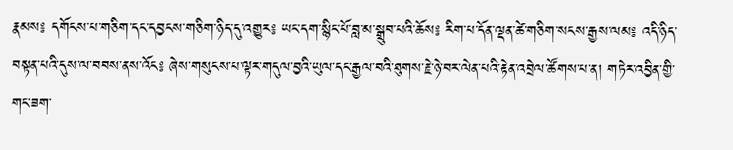རྣམས༔ དགོངས་པ་གཅིག་དང་དབྱངས་གཅིག་ཉིད་དུ་འགྱུར༔ ཡང་དག་སྙིང་པོ་བླ་མ་སྒྲུབ་པའི་ཆོས༔ རིག་པ་དོན་ལྡན་ཚེ་གཅིག་སངས་རྒྱས་ལམ༔ འདི་ཉིད་བསྟན་པའི་དུས་ལ་བབས་ནས་འོང༔ ཞེས་གསུངས་པ་ལྟར་གདུལ་བྱའི་ཡུལ་དང་རྒྱལ་བའི་ཐུགས་རྗེ་ཉེ་བར་ལེན་པའི་རྟེན་འབྲེལ་ཚོགས་པ་ན། གཏེར་འབྱིན་གྱི་གང་ཟག་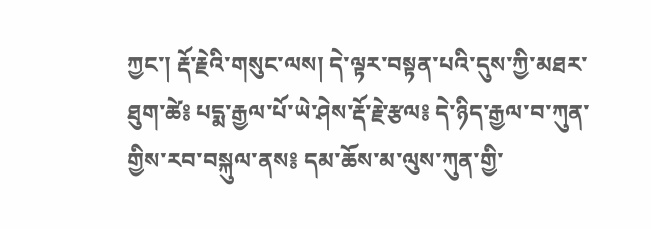ཀྱང་། རྡོ་རྗེའི་གསུང་ལས། དེ་ལྟར་བསྟན་པའི་དུས་ཀྱི་མཐར་ཐུག་ཚེ༔ པདྨ་རྒྱལ་པོ་ཡེ་ཤེས་རྡོ་རྗེ་རྩལ༔ དེ་ཉིད་རྒྱལ་བ་ཀུན་གྱིས་རབ་བསྐུལ་ནས༔ དམ་ཆོས་མ་ལུས་ཀུན་གྱི་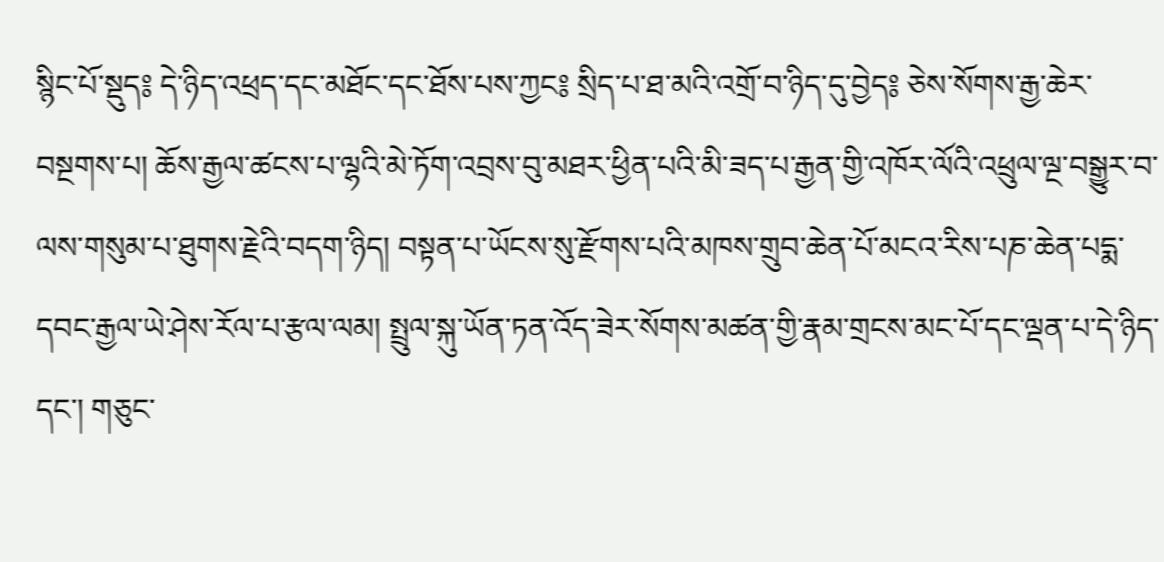སྙིང་པོ་སྡུད༔ དེ་ཉིད་འཕྲད་དང་མཐོང་དང་ཐོས་པས་ཀྱང༔ སྲིད་པ་ཐ་མའི་འགྲོ་བ་ཉིད་དུ་བྱེད༔ ཅེས་སོགས་རྒྱ་ཆེར་བསྔགས་པ། ཆོས་རྒྱལ་ཚངས་པ་ལྷའི་མེ་ཏོག་འབྲས་བུ་མཐར་ཕྱིན་པའི་མི་ཟད་པ་རྒྱན་གྱི་འཁོར་ལོའི་འཕྲུལ་ལྔ་བསྒྱུར་བ་ལས་གསུམ་པ་ཐུགས་རྗེའི་བདག་ཉིད། བསྟན་པ་ཡོངས་སུ་རྫོགས་པའི་མཁས་གྲུབ་ཆེན་པོ་མངའ་རིས་པཎ་ཆེན་པདྨ་དབང་རྒྱལ་ཡེ་ཤེས་རོལ་པ་རྩལ་ལམ། སྤྲུལ་སྐུ་ཡོན་ཏན་འོད་ཟེར་སོགས་མཚན་གྱི་རྣམ་གྲངས་མང་པོ་དང་ལྡན་པ་དེ་ཉིད་དང་། གཅུང་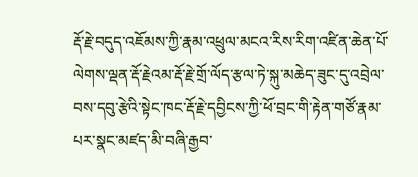རྡོ་རྗེ་བདུད་འཇོམས་ཀྱི་རྣམ་འཕྲུལ་མངའ་རིས་རིག་འཛིན་ཆེན་པོ་ལེགས་ལྡན་རྡོ་རྗེའམ་རྡོ་རྗེ་གྲོ་ལོད་རྩལ་ཏེ་སྐུ་མཆེད་ཟུང་དུ་འབྲེལ་བས་དབུ་རྩེའི་སྟེང་ཁང་རྡོ་རྗེ་དབྱིངས་ཀྱི་ཕོ་བྲང་གི་རྟེན་གཙོ་རྣམ་པར་སྣང་མཛད་མི་བཞི་རྒྱབ་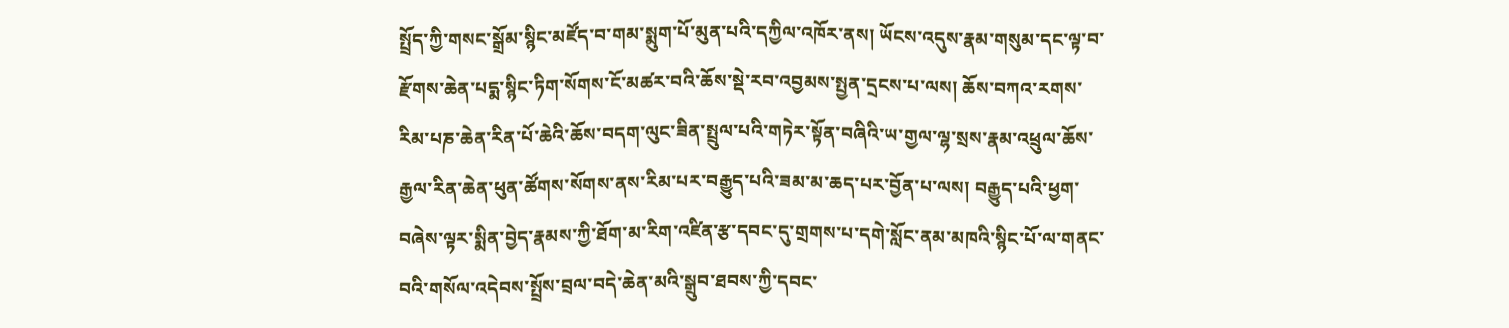སྤྲོད་ཀྱི་གསང་སྒྲོམ་སྙིང་མཛོད་བ་གམ་སྨུག་པོ་མུན་པའི་དཀྱིལ་འཁོར་ནས། ཡོངས་འདུས་རྣམ་གསུམ་དང་ལྟ་བ་རྫོགས་ཆེན་པདྨ་སྙིང་ཏིག་སོགས་ངོ་མཚར་བའི་ཆོས་སྡེ་རབ་འབྱམས་སྤྱན་དྲངས་པ་ལས། ཆོས་བཀའ་རགས་རིམ་པཎ་ཆེན་རིན་པོ་ཆེའི་ཆོས་བདག་ལུང་ཟིན་སྤྲུལ་པའི་གཏེར་སྟོན་བཞིའི་ཡ་གྱལ་ལྷ་སྲས་རྣམ་འཕྲུལ་ཆོས་རྒྱལ་རིན་ཆེན་ཕུན་ཚོགས་སོགས་ནས་རིམ་པར་བརྒྱུད་པའི་ཟམ་མ་ཆད་པར་བྱོན་པ་ལས། བརྒྱུད་པའི་ཕྱག་བཞེས་ལྟར་སྨིན་བྱེད་རྣམས་ཀྱི་ཐོག་མ་རིག་འཛིན་རྩ་དབང་དུ་གྲགས་པ་དགེ་སློང་ནམ་མཁའི་སྙིང་པོ་ལ་གནང་བའི་གསོལ་འདེབས་སྤྲོས་བྲལ་བདེ་ཆེན་མའི་སྒྲུབ་ཐབས་ཀྱི་དབང་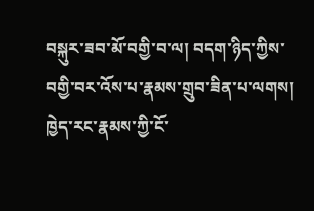བསྐུར་ཟབ་མོ་བགྱི་བ་ལ། བདག་ཉིད་ཀྱིས་བགྱི་བར་འོས་པ་རྣམས་གྲུབ་ཟིན་པ་ལགས། ཁྱེད་རང་རྣམས་ཀྱི་ངོ་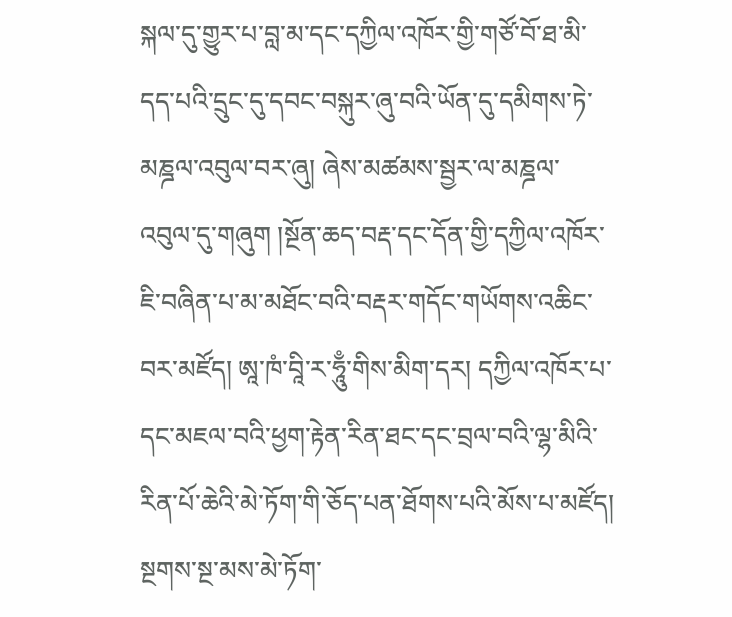སྐལ་དུ་གྱུར་པ་བླ་མ་དང་དཀྱིལ་འཁོར་གྱི་གཙོ་བོ་ཐ་མི་དད་པའི་དྲུང་དུ་དབང་བསྐུར་ཞུ་བའི་ཡོན་དུ་དམིགས་ཏེ་མཎྜལ་འབུལ་བར་ཞུ། ཞེས་མཚམས་སྦྱར་ལ་མཎྜལ་འབུལ་དུ་གཞུག །སྔོན་ཆད་བརྡ་དང་དོན་གྱི་དཀྱིལ་འཁོར་ཇི་བཞིན་པ་མ་མཐོང་བའི་བརྡར་གདོང་གཡོགས་འཆིང་བར་མཛོད། ཨཱ་ཁཾ་བཱི་ར་ཧཱུྃ་གིས་མིག་དར། དཀྱིལ་འཁོར་པ་དང་མཇལ་བའི་ཕྱག་རྟེན་རིན་ཐང་དང་བྲལ་བའི་ལྷ་མིའི་རིན་པོ་ཆེའི་མེ་ཏོག་གི་ཅོད་པན་ཐོགས་པའི་མོས་པ་མཛོད། སྔགས་སྔ་མས་མེ་ཏོག་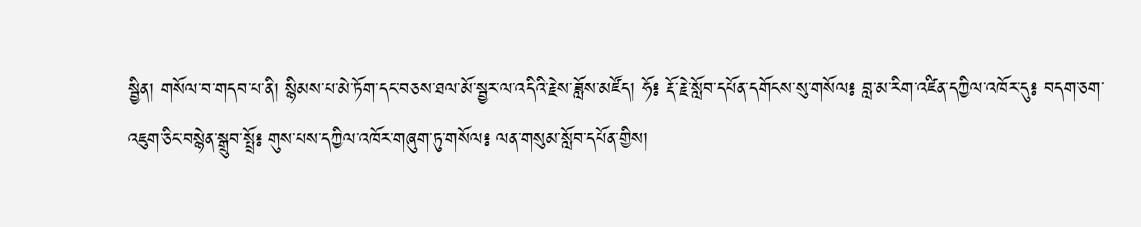སྦྱིན། གསོལ་བ་གདབ་པ་ནི། སྙིམས་པ་མེ་ཏོག་དང་བཅས་ཐལ་མོ་སྦྱར་ལ་འདིའི་རྗེས་ཟློས་མཛོད། ཧོ༔ རྡོ་རྗེ་སློབ་དཔོན་དགོངས་སུ་གསོལ༔ བླ་མ་རིག་འཛིན་དཀྱིལ་འཁོར་དུ༔ བདག་ཅག་འཇུག་ཅིང་བསྙེན་སྒྲུབ་སྤྲོ༔ གུས་པས་དཀྱིལ་འཁོར་གཞུག་ཏུ་གསོལ༔ ལན་གསུམ་སློབ་དཔོན་གྱིས།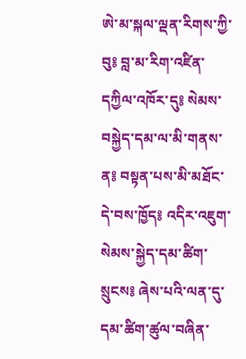ཨེ་མ་སྐལ་ལྡན་རིགས་ཀྱི་བུ༔ བླ་མ་རིག་འཛིན་དཀྱིལ་འཁོར་དུ༔ སེམས་བསྐྱེད་དམ་ལ་མི་གནས་ན༔ བསྟན་པས་མི་མཐོང་དེ་བས་ཁྱོད༔ འདིར་འཇུག་སེམས་སྐྱེད་དམ་ཚིག་སྲུངས༔ ཞེས་པའི་ལན་དུ་དམ་ཚིག་ཚུལ་བཞིན་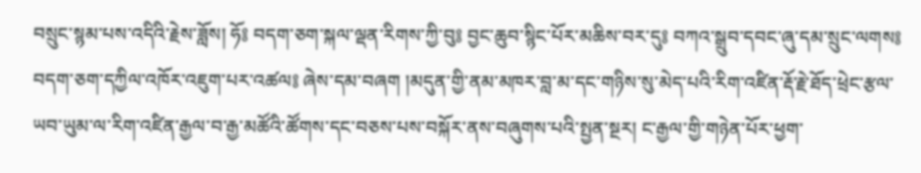བསྲུང་སྙམ་པས་འདིའི་རྗེས་ཟློས། ཧོ༔ བདག་ཅག་སྐལ་ལྡན་རིགས་ཀྱི་བུ༔ བྱང་ཆུབ་སྙིང་པོར་མཆིས་བར་དུ༔ བཀའ་སྒྲུབ་དབང་ཞུ་དམ་སྲུང་ལགས༔ བདག་ཅག་དཀྱིལ་འཁོར་འཇུག་པར་འཚལ༔ ཞེས་དམ་བཞག །མདུན་གྱི་ནམ་མཁར་བླ་མ་དང་གཉིས་སུ་མེད་པའི་རིག་འཛིན་རྡོ་རྗེ་ཐོད་ཕྲེང་རྩལ་ཡབ་ཡུམ་ལ་རིག་འཛིན་རྒྱལ་བ་རྒྱ་མཚོའི་ཚོགས་དང་བཅས་པས་བསྐོར་ནས་བཞུགས་པའི་སྤྱན་སྔར། ང་རྒྱལ་གྱི་གཉེན་པོར་ཕྱག་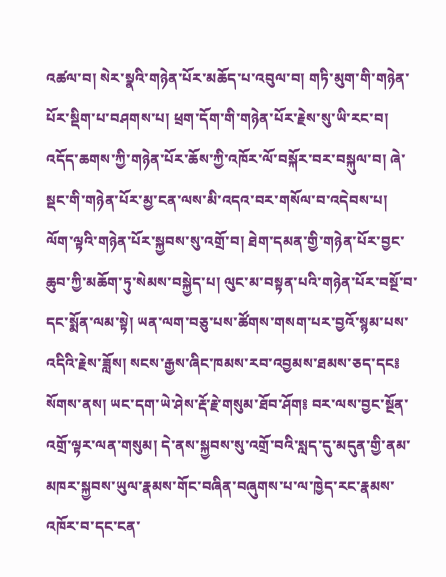འཚལ་བ། སེར་སྣའི་གཉེན་པོར་མཆོད་པ་འབུལ་བ། གཏི་མུག་གི་གཉེན་པོར་སྡིག་པ་བཤགས་པ། ཕྲག་དོག་གི་གཉེན་པོར་རྗེས་སུ་ཡི་རང་བ། འདོད་ཆགས་ཀྱི་གཉེན་པོར་ཆོས་ཀྱི་འཁོར་ལོ་བསྐོར་བར་བསྐུལ་བ། ཞེ་སྡང་གི་གཉེན་པོར་མྱ་ངན་ལས་མི་འདའ་བར་གསོལ་བ་འདེབས་པ། ལོག་ལྟའི་གཉེན་པོར་སྐྱབས་སུ་འགྲོ་བ། ཐེག་དམན་གྱི་གཉེན་པོར་བྱང་ཆུབ་ཀྱི་མཆོག་ཏུ་སེམས་བསྐྱེད་པ། ལུང་མ་བསྟན་པའི་གཉེན་པོར་བསྔོ་བ་དང་སྨོན་ལམ་སྟེ། ཡན་ལག་བཅུ་པས་ཚོགས་གསག་པར་བྱའོ་སྙམ་པས་འདིའི་རྗེས་ཟློས། སངས་རྒྱས་ཞིང་ཁམས་རབ་འབྱམས་ཐམས་ཅད་དང༔ སོགས་ནས། ཡང་དག་ཡེ་ཤེས་རྡོ་རྗེ་གསུམ་ཐོབ་ཤོག༔ བར་ལས་བྱང་སྔོན་འགྲོ་ལྟར་ལན་གསུམ། དེ་ནས་སྐྱབས་སུ་འགྲོ་བའི་སླད་དུ་མདུན་གྱི་ནམ་མཁར་སྐྱབས་ཡུལ་རྣམས་གོང་བཞིན་བཞུགས་པ་ལ་ཁྱེད་རང་རྣམས་འཁོར་བ་དང་ངན་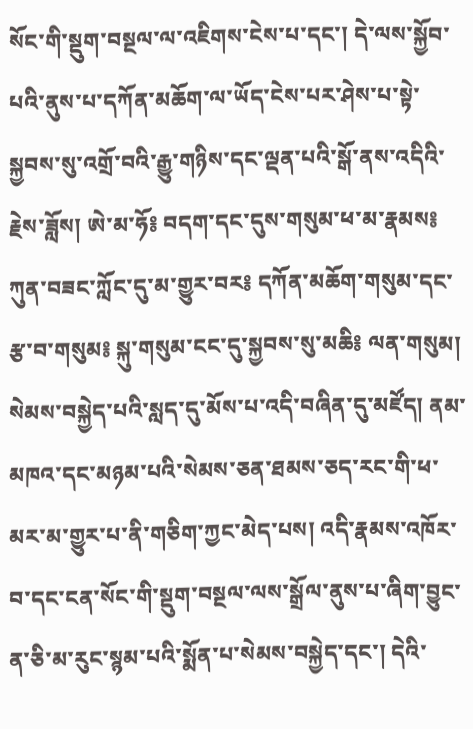སོང་གི་སྡུག་བསྔལ་ལ་འཇིགས་ངེས་པ་དང་། དེ་ལས་སྐྱོབ་པའི་ནུས་པ་དཀོན་མཆོག་ལ་ཡོད་ངེས་པར་ཤེས་པ་སྟེ་སྐྱབས་སུ་འགྲོ་བའི་རྒྱུ་གཉིས་དང་ལྡན་པའི་སྒོ་ནས་འདིའི་རྗེས་ཟློས། ཨེ་མ་ཧོ༔ བདག་དང་དུས་གསུམ་ཕ་མ་རྣམས༔ ཀུན་བཟང་ཀློང་དུ་མ་གྱུར་བར༔ དཀོན་མཆོག་གསུམ་དང་རྩ་བ་གསུམ༔ སྐུ་གསུམ་ངང་དུ་སྐྱབས་སུ་མཆི༔ ལན་གསུམ། སེམས་བསྐྱེད་པའི་སླད་དུ་མོས་པ་འདི་བཞིན་དུ་མཛོད། ནམ་མཁའ་དང་མཉམ་པའི་སེམས་ཅན་ཐམས་ཅད་རང་གི་ཕ་མར་མ་གྱུར་པ་ནི་གཅིག་ཀྱང་མེད་པས། འདི་རྣམས་འཁོར་བ་དང་ངན་སོང་གི་སྡུག་བསྔལ་ལས་སྒྲོལ་ནུས་པ་ཞིག་བྱུང་ན་ཅི་མ་རུང་སྙམ་པའི་སྨོན་པ་སེམས་བསྐྱེད་དང་། དེའི་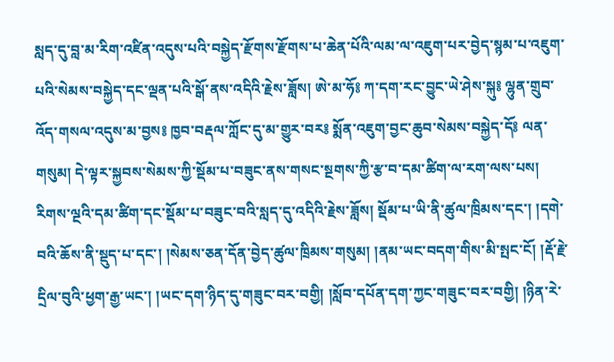སླད་དུ་བླ་མ་རིག་འཛིན་འདུས་པའི་བསྐྱེད་རྫོགས་རྫོགས་པ་ཆེན་པོའི་ལམ་ལ་འཇུག་པར་བྱེད་སྙམ་པ་འཇུག་པའི་སེམས་བསྐྱེད་དང་ལྡན་པའི་སྒོ་ནས་འདིའི་རྗེས་ཟློས། ཨེ་མ་ཧོ༔ ཀ་དག་རང་བྱུང་ཡེ་ཤེས་སྐུ༔ ལྷུན་གྲུབ་འོད་གསལ་འདུས་མ་བྱས༔ ཁྱབ་བརྡལ་ཀློང་དུ་མ་གྱུར་བར༔ སྨོན་འཇུག་བྱང་ཆུབ་སེམས་བསྐྱེད་དོ༔ ལན་གསུམ། དེ་ལྟར་སྐྱབས་སེམས་ཀྱི་སྡོམ་པ་བཟུང་ནས་གསང་སྔགས་ཀྱི་རྩ་བ་དམ་ཚིག་ལ་རག་ལས་པས། རིགས་ལྔའི་དམ་ཚིག་དང་སྡོམ་པ་བཟུང་བའི་སླད་དུ་འདིའི་རྗེས་ཟློས། སྡོམ་པ་ཡི་ནི་ཚུལ་ཁྲིམས་དང་། །དགེ་བའི་ཆོས་ནི་སྡུད་པ་དང་། །སེམས་ཅན་དོན་བྱེད་ཚུལ་ཁྲིམས་གསུམ། །ནམ་ཡང་བདག་གིས་མི་སྤང་ངོ། །རྡོ་རྗེ་དྲིལ་བུའི་ཕྱག་རྒྱ་ཡང་། །ཡང་དག་ཉིད་དུ་གཟུང་བར་བགྱི། །སློབ་དཔོན་དག་ཀྱང་གཟུང་བར་བགྱི། །ཉིན་རེ་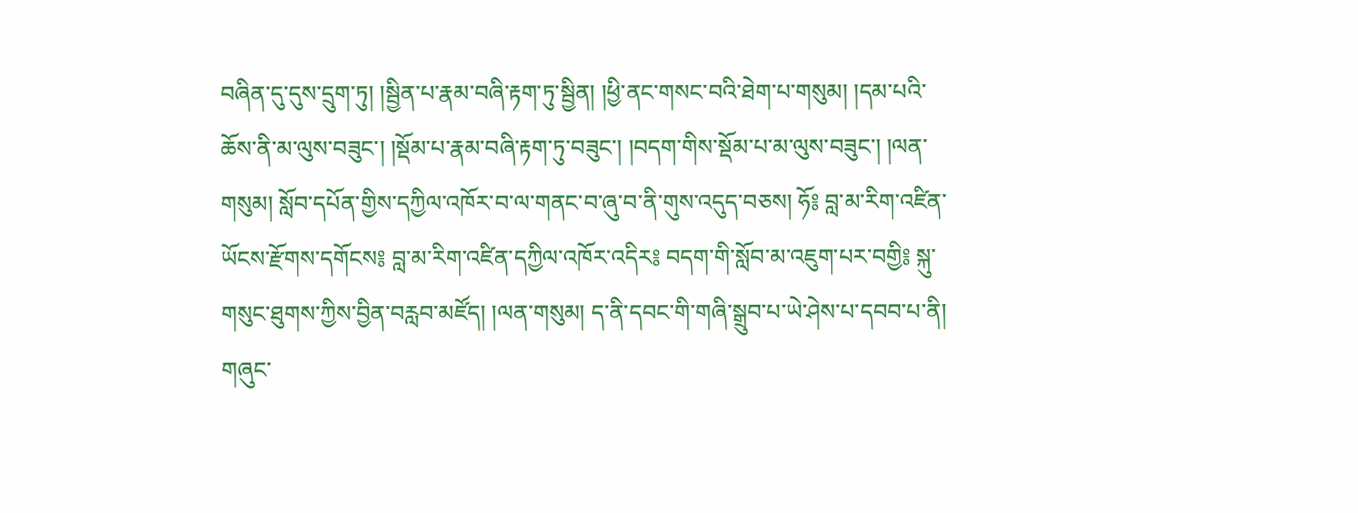བཞིན་དུ་དུས་དྲུག་ཏུ། །སྦྱིན་པ་རྣམ་བཞི་རྟག་ཏུ་སྦྱིན། །ཕྱི་ནང་གསང་བའི་ཐེག་པ་གསུམ། །དམ་པའི་ཆོས་ནི་མ་ལུས་བཟུང་། །སྡོམ་པ་རྣམ་བཞི་རྟག་ཏུ་བཟུང་། །བདག་གིས་སྡོམ་པ་མ་ལུས་བཟུང་། །ལན་གསུམ། སློབ་དཔོན་གྱིས་དཀྱིལ་འཁོར་བ་ལ་གནང་བ་ཞུ་བ་ནི་གུས་འདུད་བཅས། ཧོ༔ བླ་མ་རིག་འཛིན་ཡོངས་རྫོགས་དགོངས༔ བླ་མ་རིག་འཛིན་དཀྱིལ་འཁོར་འདིར༔ བདག་གི་སློབ་མ་འཇུག་པར་བགྱི༔ སྐུ་གསུང་ཐུགས་ཀྱིས་བྱིན་བརླབ་མཛོད། །ལན་གསུམ། ད་ནི་དབང་གི་གཞི་སྒྲུབ་པ་ཡེ་ཤེས་པ་དབབ་པ་ནི། གཞུང་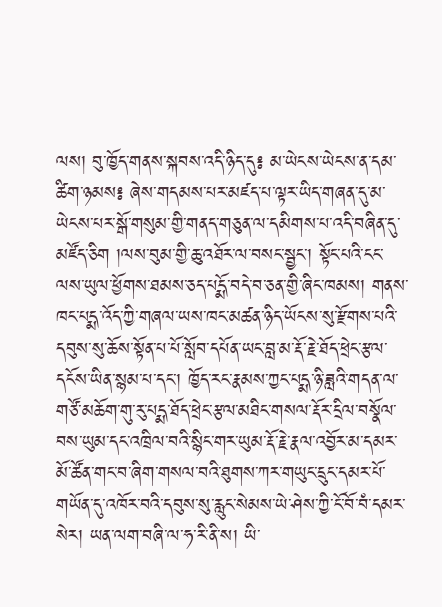ལས། བུ་ཁྱོད་གནས་སྐབས་འདི་ཉིད་དུ༔ མ་ཡེངས་ཡེངས་ན་དམ་ཚིག་ཉམས༔ ཞེས་གདམས་པར་མཛད་པ་ལྟར་ཡིད་གཞན་དུ་མ་ཡེངས་པར་སྒོ་གསུམ་གྱི་གནད་གཅུན་ལ་དམིགས་པ་འདི་བཞིན་དུ་མཛོད་ཅིག །ལས་བུམ་གྱི་ཆུ་འཐོར་ལ་བསང་སྦྱང་། སྟོང་པའི་ངང་ལས་ཡུལ་ཕྱོགས་ཐམས་ཅད་པདྨོ་བདེ་བ་ཅན་གྱི་ཞིང་ཁམས། གནས་ཁང་པདྨ་འོད་ཀྱི་གཞལ་ཡས་ཁང་མཚན་ཉིད་ཡོངས་སུ་རྫོགས་པའི་དབུས་སུ་ཆོས་སྟོན་པ་པོ་སློབ་དཔོན་ཡང་བླ་མ་རྡོ་རྗེ་ཐོད་ཕྲེང་རྩལ་དངོས་ཡིན་སྙམ་པ་དང་། ཁྱོད་རང་རྣམས་ཀྱང་པདྨ་ཉི་ཟླའི་གདན་ལ་གཙོ་མཆོག་གུ་རུ་པདྨ་ཐོད་ཕྲེང་རྩལ་མཐིང་གསལ་རྡོར་དྲིལ་བསྣོལ་བས་ཡུམ་དང་འཁྲིལ་བའི་སྙིང་གར་ཡུམ་རྡོ་རྗེ་རྣལ་འབྱོར་མ་དམར་མོ་ཚོན་གང་བ་ཞིག་གསལ་བའི་ཐུགས་ཀར་གཡུང་དྲུང་དམར་པོ་གཡོན་དུ་འཁོར་བའི་དབུས་སུ་རླུང་སེམས་ཡེ་ཤེས་ཀྱི་ངོ་བོ་བཾ་དམར་སེར། ཡན་ལག་བཞི་ལ་ཧ་རི་ནི་ས། ཡི་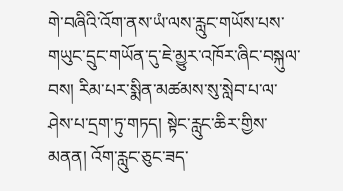གེ་བཞིའི་འོག་ནས་ཡཾ་ལས་རླུང་གཡོས་པས་གཡུང་དྲུང་གཡོན་དུ་ཇེ་མྱུར་འཁོར་ཞིང་བསྐུལ་བས། རིམ་པར་སྨིན་མཚམས་སུ་སླེབ་པ་ལ་ཤེས་པ་དྲག་ཏུ་གཏད། སྟེང་རླུང་ཆིར་གྱིས་མནན། འོག་རླུང་ཅུང་ཟད་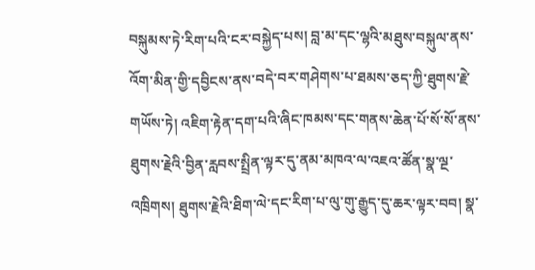བསྐུམས་ཏེ་རིག་པའི་ངར་བསྐྱེད་པས། བླ་མ་དང་ལྷའི་མཐུས་བསྐུལ་ནས་འོག་མིན་གྱི་དབྱིངས་ནས་བདེ་བར་གཤེགས་པ་ཐམས་ཅད་ཀྱི་ཐུགས་རྗེ་གཡོས་ཏེ། འཇིག་རྟེན་དག་པའི་ཞིང་ཁམས་དང་གནས་ཆེན་པོ་སོ་སོ་ནས་ཐུགས་རྗེའི་བྱིན་རླབས་སྤྲིན་ལྟར་དུ་ནམ་མཁའ་ལ་འཇའ་ཚོན་སྣ་ལྔ་འཁྲིགས། ཐུགས་རྗེའི་ཐིག་ལེ་དང་རིག་པ་ལུ་གུ་རྒྱུད་དུ་ཆར་ལྟར་བབ། སྣ་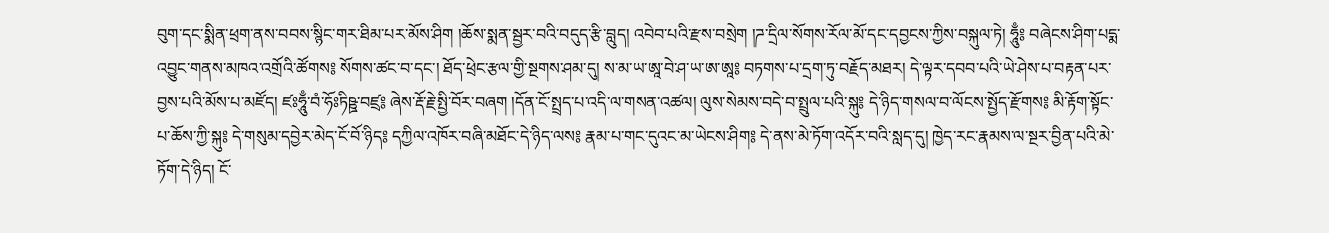བུག་དང་སྨིན་ཕྲག་ནས་བབས་སྙིང་གར་ཐིམ་པར་མོས་ཤིག །ཆོས་སྨན་སྦྱར་བའི་བདུད་རྩི་བླུད། འབེབ་པའི་རྫས་བསྲེག །ཌ་དྲིལ་སོགས་རོལ་མོ་དང་དབྱངས་ཀྱིས་བསྐུལ་ཏེ། ཧཱུྃ༔ བཞེངས་ཤིག་པདྨ་འབྱུང་གནས་མཁའ་འགྲོའི་ཚོགས༔ སོགས་ཚང་བ་དང་། ཐོད་ཕྲེང་རྩལ་གྱི་སྔགས་ཤམ་དུ། ས་མ་ཡ་ཨཱ་བེ་ཤ་ཡ་ཨ་ཨཱ༔ བཏགས་པ་དྲག་ཏུ་བརྗོད་མཐར། དེ་ལྟར་དབབ་པའི་ཡེ་ཤེས་པ་བརྟན་པར་བྱས་པའི་མོས་པ་མཛོད། ཛཿཧཱུྃ་བཾ་ཧོཿཏིཥྛ་བཛྲ༔ ཞེས་རྡོ་རྗེ་སྤྱི་བོར་བཞག །དོན་ངོ་སྤྲད་པ་འདི་ལ་གསན་འཚལ། ལུས་སེམས་བདེ་བ་སྤྲུལ་པའི་སྐུ༔ དེ་ཉིད་གསལ་བ་ལོངས་སྤྱོད་རྫོགས༔ མི་རྟོག་སྟོང་པ་ཆོས་ཀྱི་སྐུ༔ དེ་གསུམ་དབྱེར་མེད་ངོ་བོ་ཉིད༔ དཀྱིལ་འཁོར་བཞི་མཐོང་དེ་ཉིད་ལས༔ རྣམ་པ་གང་དུའང་མ་ཡེངས་ཤིག༔ དེ་ནས་མེ་ཏོག་འདོར་བའི་སླད་དུ། ཁྱེད་རང་རྣམས་ལ་སྔར་བྱིན་པའི་མེ་ཏོག་དེ་ཉིད། ངོ་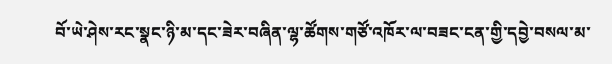བོ་ཡེ་ཤེས་རང་སྣང་ཉི་མ་དང་ཟེར་བཞིན་ལྷ་ཚོགས་གཙོ་འཁོར་ལ་བཟང་ངན་གྱི་དབྱེ་བསལ་མ་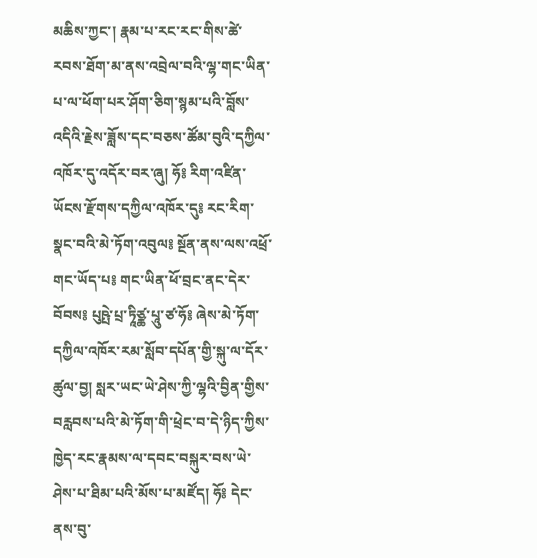མཆིས་ཀྱང་། རྣམ་པ་རང་རང་གིས་ཚེ་རབས་ཐོག་མ་ནས་འབྲེལ་བའི་ལྷ་གང་ཡིན་པ་ལ་ཕོག་པར་ཤོག་ཅིག་སྙམ་པའི་བློས་འདིའི་རྗེས་ཟློས་དང་བཅས་ཚོམ་བུའི་དཀྱིལ་འཁོར་དུ་འདོར་བར་ཞུ། ཧོ༔ རིག་འཛིན་ཡོངས་རྫོགས་དཀྱིལ་འཁོར་དུ༔ རང་རིག་སྣང་བའི་མེ་ཏོག་འབུལ༔ སྔོན་ནས་ལས་འཕྲོ་གང་ཡོད་པ༔ གང་ཡིན་ཕོ་བྲང་ནང་དེར་བོབས༔ པུཥྤེ་པྲ་ཏཱིཙྪ་པཱུ་ཙ་ཧོ༔ ཞེས་མེ་ཏོག་དཀྱིལ་འཁོར་རམ་སློབ་དཔོན་གྱི་སྐུ་ལ་དོར་ཚུལ་བྱ། སླར་ཡང་ཡེ་ཤེས་ཀྱི་ལྷའི་བྱིན་གྱིས་བརླབས་པའི་མེ་ཏོག་གི་ཕྲེང་བ་དེ་ཉིད་ཀྱིས་ཁྱེད་རང་རྣམས་ལ་དབང་བསྐུར་བས་ཡེ་ཤེས་པ་ཐིམ་པའི་མོས་པ་མཛོད། ཧོ༔ དེང་ནས་བུ་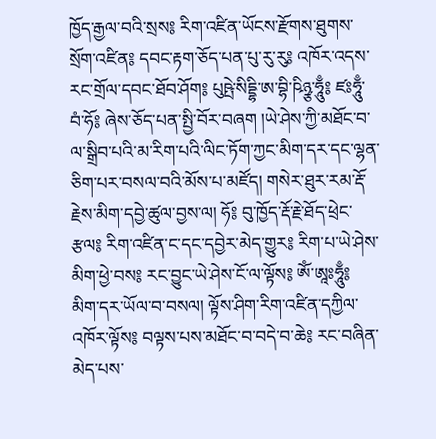ཁྱོད་རྒྱལ་བའི་སྲས༔ རིག་འཛིན་ཡོངས་རྫོགས་ཐུགས་སྲོག་འཛིན༔ དབང་རྟག་ཅོད་པན་པུ་རུ་རུ༔ འཁོར་འདས་རང་གྲོལ་དབང་ཐོབ་ཤོག༔ པུཥྤེ་སིདྡྷི་ཨ་བྷི་ཥིཉྩ་ཧཱུྃ༔ ཛཿཧཱུྃ་བཾ་ཧོ༔ ཞེས་ཅོད་པན་སྤྱི་བོར་བཞག །ཡེ་ཤེས་ཀྱི་མཐོང་བ་ལ་སྒྲིབ་པའི་མ་རིག་པའི་ལིང་ཏོག་ཀྱང་མིག་དར་དང་ལྷན་ཅིག་པར་བསལ་བའི་མོས་པ་མཛོད། གསེར་ཐུར་རམ་རྡོ་རྗེས་མིག་དབྱེ་ཚུལ་བྱས་ལ། ཧོ༔ བུ་ཁྱོད་རྡོ་རྗེ་ཐོད་ཕྲེང་རྩལ༔ རིག་འཛིན་ང་དང་དབྱེར་མེད་གྱུར༔ རིག་པ་ཡེ་ཤེས་མིག་ཕྱེ་བས༔ རང་བྱུང་ཡེ་ཤེས་ངོ་ལ་ལྟོས༔ ཨོཾ་ཨཱཿཧཱུྃ༔ མིག་དར་ཡོལ་བ་བསལ། ལྟོས་ཤིག་རིག་འཛིན་དཀྱིལ་འཁོར་ལྟོས༔ བལྟས་པས་མཐོང་བ་བདེ་བ་ཆེ༔ རང་བཞིན་མེད་པས་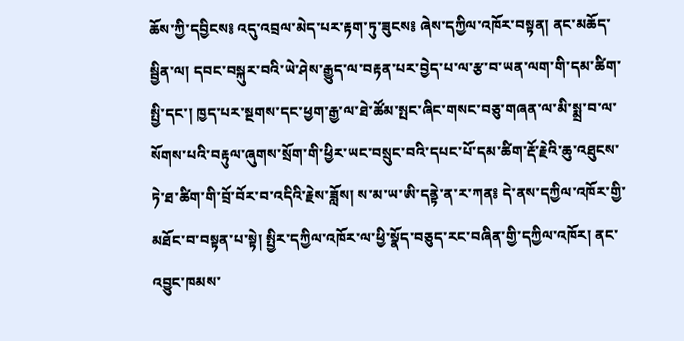ཆོས་ཀྱི་དབྱིངས༔ འདུ་འབྲལ་མེད་པར་རྟག་ཏུ་ཟུངས༔ ཞེས་དཀྱིལ་འཁོར་བསྟན། ནང་མཆོད་སྦྱིན་ལ། དབང་བསྐུར་བའི་ཡེ་ཤེས་རྒྱུད་ལ་བརྟན་པར་བྱེད་པ་ལ་རྩ་བ་ཡན་ལག་གི་དམ་ཚིག་སྤྱི་དང་། ཁྱད་པར་སྔགས་དང་ཕྱག་རྒྱ་ལ་ཐེ་ཚོམ་སྤང་ཞིང་གསང་བཅུ་གཞན་ལ་མི་སྨྲ་བ་ལ་སོགས་པའི་བརྟུལ་ཞུགས་སྲོག་གི་ཕྱིར་ཡང་བསྲུང་བའི་དཔང་པོ་དམ་ཚིག་རྡོ་རྗེའི་ཆུ་འཐུངས་ཏེ་ཐ་ཚིག་གི་བྲོ་བོར་བ་འདིའི་རྗེས་ཟློས། ས་མ་ཡ་ཨི་དནྟེ་ན་ར་ཀན༔ དེ་ནས་དཀྱིལ་འཁོར་གྱི་མཐོང་བ་བསྟན་པ་སྟེ། སྤྱིར་དཀྱིལ་འཁོར་ལ་ཕྱི་སྣོད་བཅུད་རང་བཞིན་གྱི་དཀྱིལ་འཁོར། ནང་འབྱུང་ཁམས་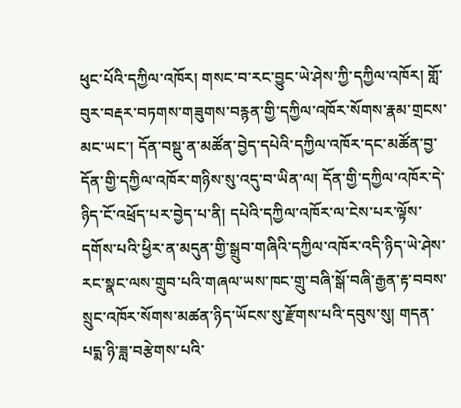ཕུང་པོའི་དཀྱིལ་འཁོར། གསང་བ་རང་བྱུང་ཡེ་ཤེས་ཀྱི་དཀྱིལ་འཁོར། གློ་བུར་བརྡར་བཏགས་གཟུགས་བརྙན་གྱི་དཀྱིལ་འཁོར་སོགས་རྣམ་གྲངས་མང་ཡང་། དོན་བསྡུ་ན་མཚོན་བྱེད་དཔེའི་དཀྱིལ་འཁོར་དང་མཚོན་བྱ་དོན་གྱི་དཀྱིལ་འཁོར་གཉིས་སུ་འདུ་བ་ཡིན་ལ། དོན་གྱི་དཀྱིལ་འཁོར་དེ་ཉིད་ངོ་འཕྲོད་པར་བྱེད་པ་ནི། དཔེའི་དཀྱིལ་འཁོར་ལ་ངེས་པར་ལྟོས་དགོས་པའི་ཕྱིར་ན་མདུན་གྱི་སྒྲུབ་གཞིའི་དཀྱིལ་འཁོར་འདི་ཉིད་ཡེ་ཤེས་རང་སྣང་ལས་གྲུབ་པའི་གཞལ་ཡས་ཁང་གྲུ་བཞི་སྒོ་བཞི་རྒྱན་རྟ་བབས་སྲུང་འཁོར་སོགས་མཚན་ཉིད་ཡོངས་སུ་རྫོགས་པའི་དབུས་སུ། གདན་པདྨ་ཉི་ཟླ་བརྩེགས་པའི་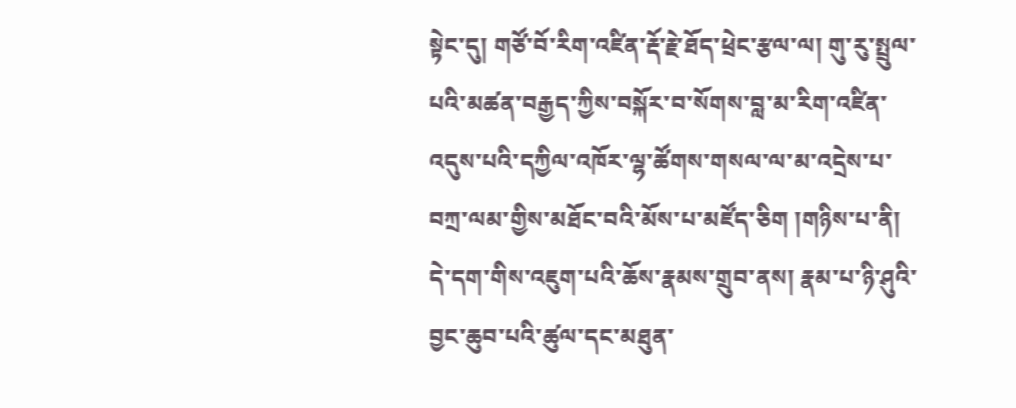སྟེང་དུ། གཙོ་བོ་རིག་འཛིན་རྡོ་རྗེ་ཐོད་ཕྲེང་རྩལ་ལ། གུ་རུ་སྤྲུལ་པའི་མཚན་བརྒྱད་ཀྱིས་བསྐོར་བ་སོགས་བླ་མ་རིག་འཛིན་འདུས་པའི་དཀྱིལ་འཁོར་ལྷ་ཚོགས་གསལ་ལ་མ་འདྲེས་པ་བཀྲ་ལམ་གྱིས་མཐོང་བའི་མོས་པ་མཛོད་ཅིག །གཉིས་པ་ནི། དེ་དག་གིས་འཇུག་པའི་ཆོས་རྣམས་གྲུབ་ནས། རྣམ་པ་ཉི་ཤུའི་བྱང་ཆུབ་པའི་ཚུལ་དང་མཐུན་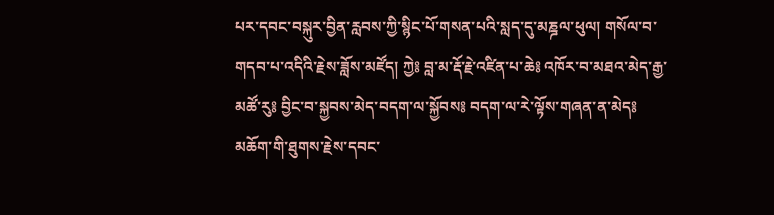པར་དབང་བསྐུར་བྱིན་རླབས་ཀྱི་སྙིང་པོ་གསན་པའི་སླད་དུ་མཎྜལ་ཕུལ། གསོལ་བ་གདབ་པ་འདིའི་རྗེས་ཟློས་མཛོད། ཀྱེ༔ བླ་མ་རྡོ་རྗེ་འཛིན་པ་ཆེ༔ འཁོར་བ་མཐའ་མེད་རྒྱ་མཚོ་རུ༔ བྱིང་བ་སྐྱབས་མེད་བདག་ལ་སྐྱོབས༔ བདག་ལ་རེ་ལྟོས་གཞན་ན་མེད༔ མཆོག་གི་ཐུགས་རྗེས་དབང་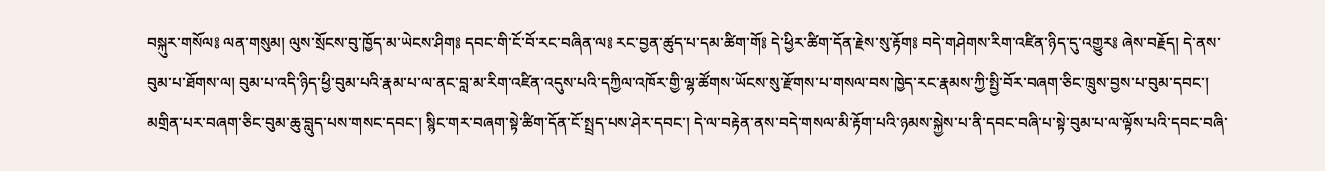བསྐུར་གསོལ༔ ལན་གསུམ། ལུས་སྲོངས་བུ་ཁྱོད་མ་ཡེངས་ཤིག༔ དབང་གི་ངོ་བོ་རང་བཞིན་ལ༔ རང་བྱན་ཚུད་པ་དམ་ཚིག་གོ༔ དེ་ཕྱིར་ཚིག་དོན་རྗེས་སུ་རྟོག༔ བདེ་གཤེགས་རིག་འཛིན་ཉིད་དུ་འགྱུར༔ ཞེས་བརྗོད། དེ་ནས་བུམ་པ་ཐོགས་ལ། བུམ་པ་འདི་ཉིད་ཕྱི་བུམ་པའི་རྣམ་པ་ལ་ནང་བླ་མ་རིག་འཛིན་འདུས་པའི་དཀྱིལ་འཁོར་གྱི་ལྷ་ཚོགས་ཡོངས་སུ་རྫོགས་པ་གསལ་བས་ཁྱེད་རང་རྣམས་ཀྱི་སྤྱི་བོར་བཞག་ཅིང་ཁྲུས་བྱས་པ་བུམ་དབང་། མགྲིན་པར་བཞག་ཅིང་བུམ་ཆུ་བླུད་པས་གསང་དབང་། སྙིང་གར་བཞག་སྟེ་ཚིག་དོན་ངོ་སྤྲད་པས་ཤེར་དབང་། དེ་ལ་བརྟེན་ནས་བདེ་གསལ་མི་རྟོག་པའི་ཉམས་སྐྱེས་པ་ནི་དབང་བཞི་པ་སྟེ་བུམ་པ་ལ་ལྟོས་པའི་དབང་བཞི་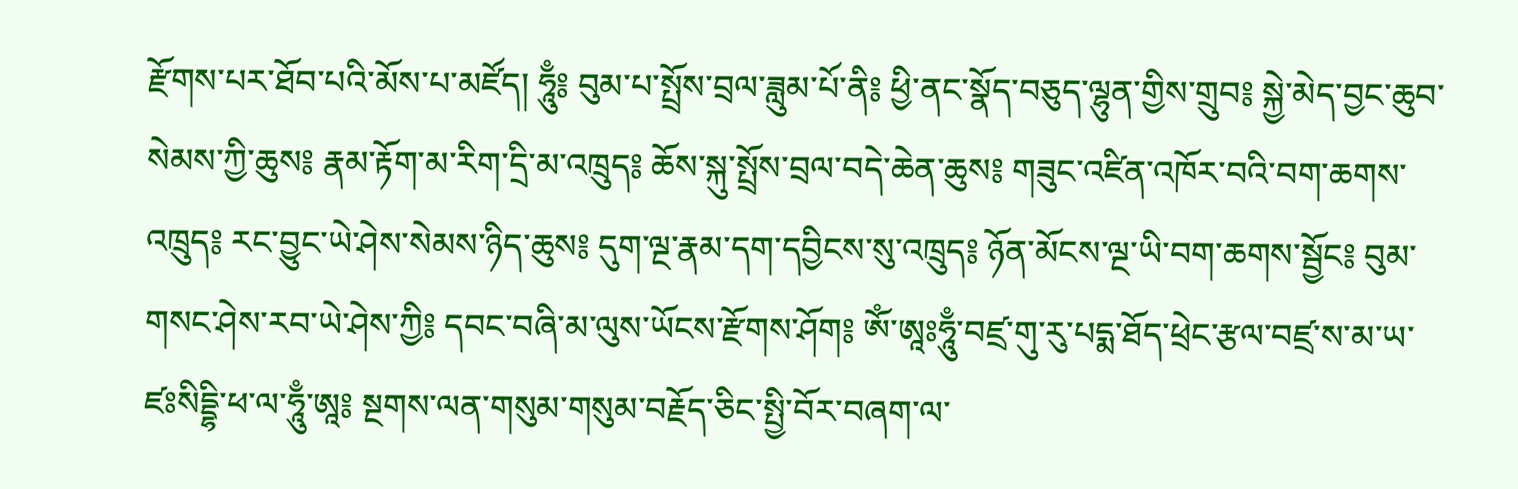རྫོགས་པར་ཐོབ་པའི་མོས་པ་མཛོད། ཧཱུྃ༔ བུམ་པ་སྤྲོས་བྲལ་ཟླུམ་པོ་ནི༔ ཕྱི་ནང་སྣོད་བཅུད་ལྷུན་གྱིས་གྲུབ༔ སྐྱེ་མེད་བྱང་ཆུབ་སེམས་ཀྱི་ཆུས༔ རྣམ་རྟོག་མ་རིག་དྲི་མ་འཁྲུད༔ ཆོས་སྐུ་སྤྲོས་བྲལ་བདེ་ཆེན་ཆུས༔ གཟུང་འཛིན་འཁོར་བའི་བག་ཆགས་འཁྲུད༔ རང་བྱུང་ཡེ་ཤེས་སེམས་ཉིད་ཆུས༔ དུག་ལྔ་རྣམ་དག་དབྱིངས་སུ་འཁྲུད༔ ཉོན་མོངས་ལྔ་ཡི་བག་ཆགས་སྦྱོང༔ བུམ་གསང་ཤེས་རབ་ཡེ་ཤེས་ཀྱི༔ དབང་བཞི་མ་ལུས་ཡོངས་རྫོགས་ཤོག༔ ཨོཾ་ཨཱཿཧཱུྃ་བཛྲ་གུ་རུ་པདྨ་ཐོད་ཕྲེང་རྩལ་བཛྲ་ས་མ་ཡ་ཛཿསིདྡྷི་ཕ་ལ་ཧཱུྃ་ཨཱ༔ སྔགས་ལན་གསུམ་གསུམ་བརྗོད་ཅིང་སྤྱི་བོར་བཞག་ལ་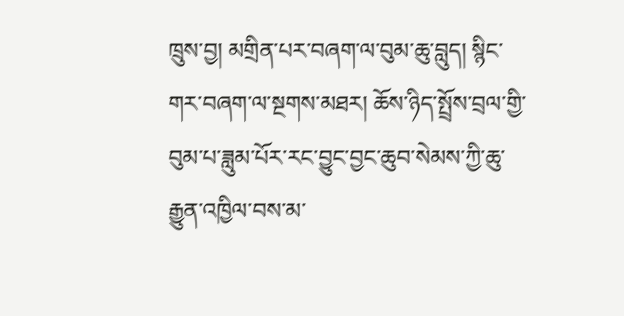ཁྲུས་བྱ། མགྲིན་པར་བཞག་ལ་བུམ་ཆུ་བླུད། སྙིང་གར་བཞག་ལ་སྔགས་མཐར། ཆོས་ཉིད་སྤྲོས་བྲལ་གྱི་བུམ་པ་ཟླུམ་པོར་རང་བྱུང་བྱང་ཆུབ་སེམས་ཀྱི་ཆུ་རྒྱུན་འཁྱིལ་བས་མ་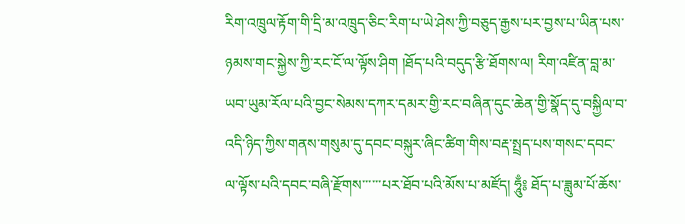རིག་འཁྲུལ་རྟོག་གི་དྲི་མ་འཁྲུད་ཅིང་རིག་པ་ཡེ་ཤེས་ཀྱི་བཅུད་རྒྱས་པར་བྱས་པ་ཡིན་པས་ཉམས་གང་སྐྱེས་ཀྱི་རང་ངོ་ལ་ལྟོས་ཤིག །ཐོད་པའི་བདུད་རྩི་ཐོགས་ལ། རིག་འཛིན་བླ་མ་ཡབ་ཡུམ་རོལ་པའི་བྱང་སེམས་དཀར་དམར་གྱི་རང་བཞིན་དུང་ཆེན་གྱི་སྣོད་དུ་བསྐྱིལ་བ་འདི་ཉིད་ཀྱིས་གནས་གསུམ་དུ་དབང་བསྐུར་ཞིང་ཚིག་གིས་བརྡ་སྤྲད་པས་གསང་དབང་ལ་ལྟོས་པའི་དབང་བཞི་རྫོགས་་་་་་པར་ཐོབ་པའི་མོས་པ་མཛོད། ཧཱུྃ༔ ཐོད་པ་ཟླུམ་པོ་ཆོས་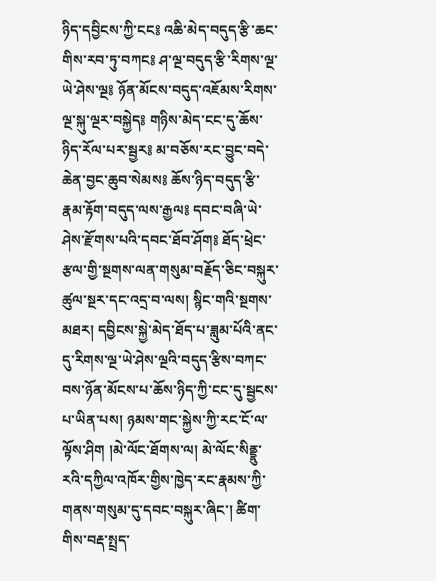ཉིད་དབྱིངས་ཀྱི་ངང༔ འཆི་མེད་བདུད་རྩི་ཆང་གིས་རབ་ཏུ་བཀང༔ ཤ་ལྔ་བདུད་རྩི་རིགས་ལྔ་ཡེ་ཤེས་ལྔ༔ ཉོན་མོངས་བདུད་འཇོམས་རིགས་ལྔ་སྐུ་ལྔར་བསྐྱེད༔ གཉིས་མེད་ངང་དུ་ཆོས་ཉིད་རོལ་པར་སྦྱར༔ མ་བཅོས་རང་བྱུང་བདེ་ཆེན་བྱང་ཆུབ་སེམས༔ ཆོས་ཉིད་བདུད་རྩི་རྣམ་རྟོག་བདུད་ལས་རྒྱལ༔ དབང་བཞི་ཡེ་ཤེས་རྫོགས་པའི་དབང་ཐོབ་ཤོག༔ ཐོད་ཕྲེང་རྩལ་གྱི་སྔགས་ལན་གསུམ་བརྗོད་ཅིང་བསྐུར་ཚུལ་སྔར་དང་འདྲ་བ་ལས། སྙིང་གའི་སྔགས་མཐར། དབྱིངས་སྐྱེ་མེད་ཐོད་པ་ཟླུམ་པོའི་ནང་དུ་རིགས་ལྔ་ཡེ་ཤེས་ལྔའི་བདུད་རྩིས་བཀང་བས་ཉོན་མོངས་པ་ཆོས་ཉིད་ཀྱི་ངང་དུ་སྦྱངས་པ་ཡིན་པས། ཉམས་གང་སྐྱེས་ཀྱི་རང་ངོ་ལ་ལྟོས་ཤིག །མེ་ལོང་ཐོགས་ལ། མེ་ལོང་སིནྡྷུ་རའི་དཀྱིལ་འཁོར་གྱིས་ཁྱེད་རང་རྣམས་ཀྱི་གནས་གསུམ་དུ་དབང་བསྐུར་ཞིང་། ཚིག་གིས་བརྡ་སྤྲད་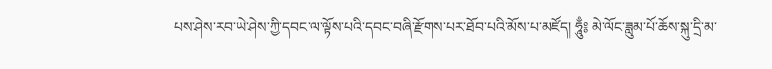པས་ཤེས་རབ་ཡེ་ཤེས་ཀྱི་དབང་ལ་ལྟོས་པའི་དབང་བཞི་རྫོགས་པར་ཐོབ་པའི་མོས་པ་མཛོད། ཧཱུྃ༔ མེ་ལོང་ཟླུམ་པོ་ཆོས་སྐུ་དྲི་མ་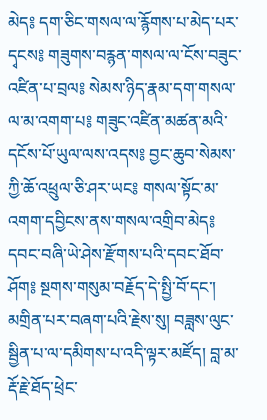མེད༔ དག་ཅིང་གསལ་ལ་རྙོགས་པ་མེད་པར་དྭངས༔ གཟུགས་བརྙན་གསལ་ལ་ངོས་བཟུང་འཛིན་པ་བྲལ༔ སེམས་ཉིད་རྣམ་དག་གསལ་ལ་མ་འགག་པ༔ གཟུང་འཛིན་མཚན་མའི་དངོས་པོ་ཡུལ་ལས་འདས༔ བྱང་ཆུབ་སེམས་ཀྱི་ཆོ་འཕྲུལ་ཅི་ཤར་ཡང༔ གསལ་སྟོང་མ་འགག་དབྱིངས་ནས་གསལ་འགྲིབ་མེད༔ དབང་བཞི་ཡེ་ཤེས་རྫོགས་པའི་དབང་ཐོབ་ཤོག༔ སྔགས་གསུམ་བརྗོད་དེ་སྤྱི་བོ་དང་། མགྲིན་པར་བཞག་པའི་རྗེས་སུ། བཟླས་ལུང་སྦྱིན་པ་ལ་དམིགས་པ་འདི་ལྟར་མཛོད། བླ་མ་རྡོ་རྗེ་ཐོད་ཕྲེང་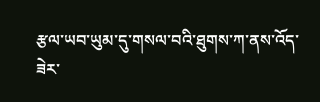རྩལ་ཡབ་ཡུམ་དུ་གསལ་བའི་ཐུགས་ཀ་ནས་འོད་ཟེར་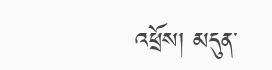འཕྲོས། མདུན་